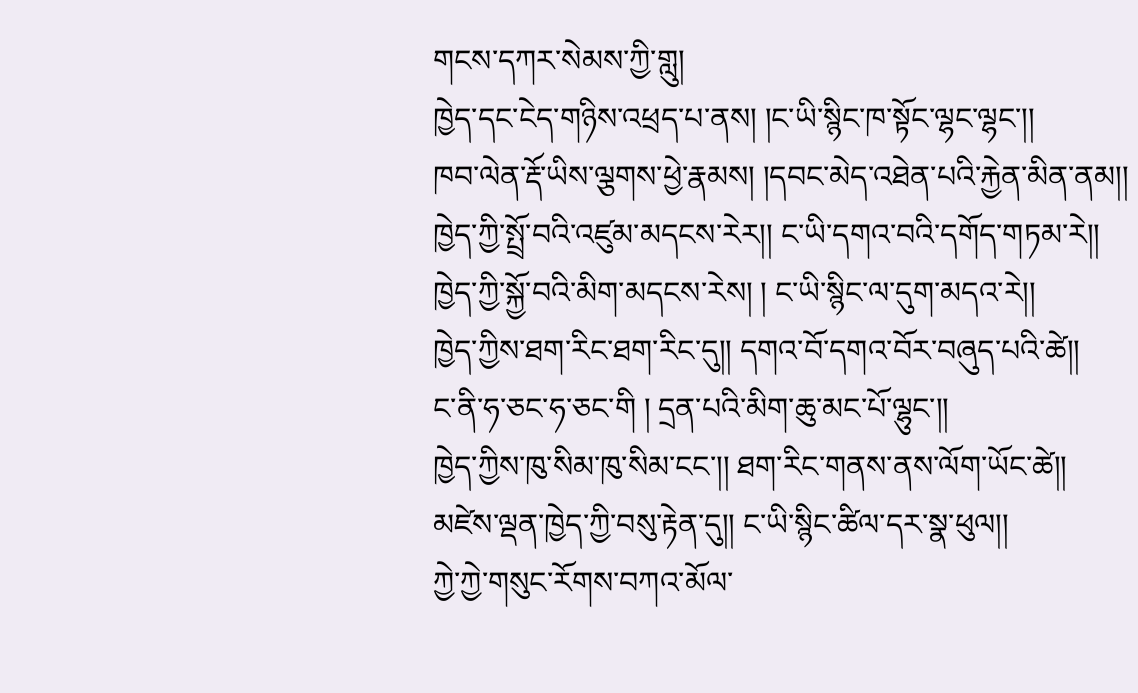གངས་དཀར་སེམས་ཀྱི་གླུ།
ཁྱེད་དང་ངེད་གཉིས་འཕྲད་པ་ནས། །ང་ཡི་སྙིང་ཁ་སྟོང་ལྷང་ལྷང་།།
ཁབ་ལེན་རྡོ་ཡིས་ལྕགས་ཕྱེ་རྣམས། །དབང་མེད་འཐེན་པའི་རྐྱེན་མིན་ནམ།།
ཁྱེད་ཀྱི་སྤྲོ་བའི་འཛུམ་མདངས་རེར།། ང་ཡི་དགའ་བའི་དགོད་གཏམ་རེ།།
ཁྱེད་ཀྱི་སྐྱོ་བའི་མིག་མདངས་རེས། ། ང་ཡི་སྙིང་ལ་དུག་མདའ་རེ།།
ཁྱེད་ཀྱིས་ཐག་རིང་ཐག་རིང་དུ།། དགའ་བོ་དགའ་བོར་བཞུད་པའི་ཚེ།།
ང་ནི་ཧ་ཅང་ཧ་ཅང་གི ། དྲན་པའི་མིག་ཆུ་མང་པོ་ལྷུང་།།
ཁྱེད་ཀྱིས་ཁུ་སིམ་ཁུ་སིམ་ངང་།། ཐག་རིང་གནས་ནས་ལོག་ཡོང་ཚེ།།
མཛེས་ལྡན་ཁྱེད་ཀྱི་བསུ་རྟེན་དུ།། ང་ཡི་སྙིང་ཚིལ་དར་སྣ་ཕུལ།།
ཀྱེ་ཀྱེ་གསུང་རོགས་བཀའ་མོལ་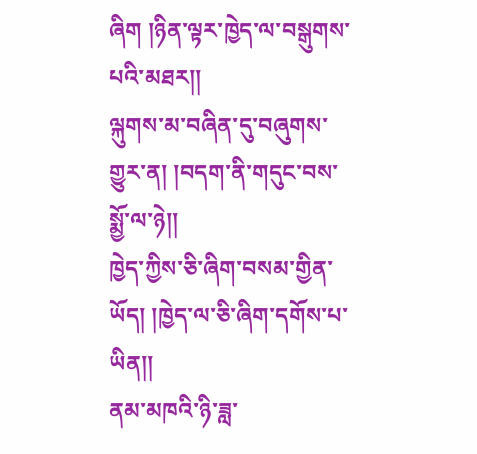ཞིག །ཉིན་ལྟར་ཁྱེད་ལ་བསྒུགས་པའི་མཐར།།
ལྐུགས་མ་བཞིན་དུ་བཞུགས་གྱུར་ན། །བདག་ནི་གདུང་བས་སྨྱོ་ལ་ཉེ།།
ཁྱེད་ཀྱིས་ཅི་ཞིག་བསམ་གྱིན་ཡོད། །ཁྱེད་ལ་ཅི་ཞིག་དགོས་པ་ཡིན།།
ནམ་མཁའི་ཉི་ཟླ་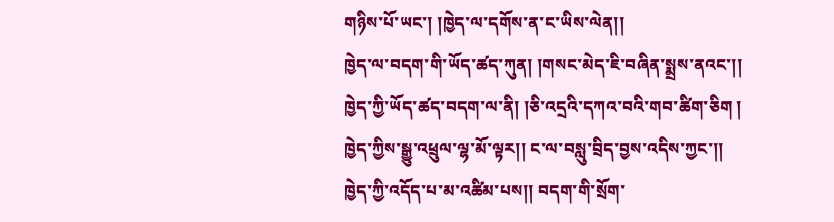གཉིས་པོ་ཡང་། །ཁྱེད་ལ་དགོས་ན་ང་ཡིས་ལེན།།
ཁྱེད་ལ་བདག་གི་ཡོད་ཚད་ཀུན། །གསང་མེད་ཇི་བཞིན་སྨྲས་ནའང་།།
ཁྱེད་ཀྱི་ཡོད་ཚད་བདག་ལ་ནི། །ཅི་འདྲའི་དཀའ་བའི་གབ་ཚིག་ཅིག །
ཁྱེད་ཀྱིས་སྒྱུ་འཕྲུལ་ལྷ་མོ་ལྟར།། ང་ལ་བསླུ་བྲིད་བྱས་འདིས་ཀྱང་།།
ཁྱེད་ཀྱི་འདོད་པ་མ་འཚིམ་པས།། བདག་གི་སྲོག་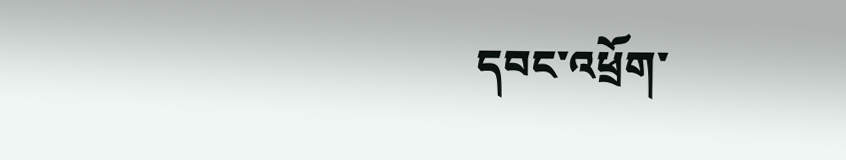དབང་འཕྲོག་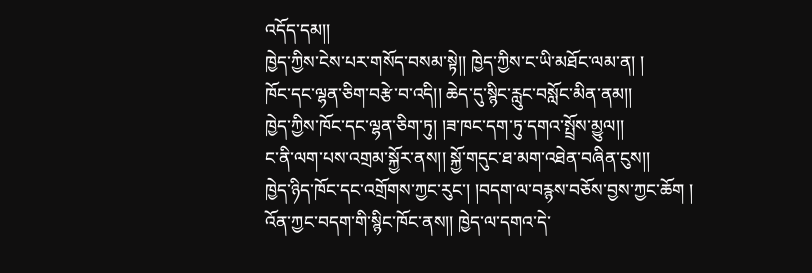འདོད་དམ།།
ཁྱེད་ཀྱིས་ངེས་པར་གསོད་བསམ་སྟེ།། ཁྱེད་ཀྱིས་ང་ཡི་མཐོང་ལམ་ན། །
ཁོང་དང་ལྷན་ཅིག་བརྩེ་བ་འདི།། ཆེད་དུ་སྙིང་རླུང་བསློང་མིན་ནམ།།
ཁྱེད་ཀྱིས་ཁོང་དང་ལྷན་ཅིག་ཏུ། །ཟ་ཁང་དག་ཏུ་དགའ་སྤྲོས་མྱུལ།།
ང་ནི་ལག་པས་འགྲམ་སྐྱོར་ནས།། སྐྱོ་གདུང་ཐ་མག་འཐེན་བཞིན་ངུས།།
ཁྱེད་ཉིད་ཁོང་དང་འགྲོགས་ཀྱང་རུང་། །བདག་ལ་བརྙས་བཅོས་བྱས་ཀྱང་ཆོག །
འོན་ཀྱང་བདག་གི་སྙིང་ཁོང་ནས།། ཁྱེད་ལ་དགའ་དེ་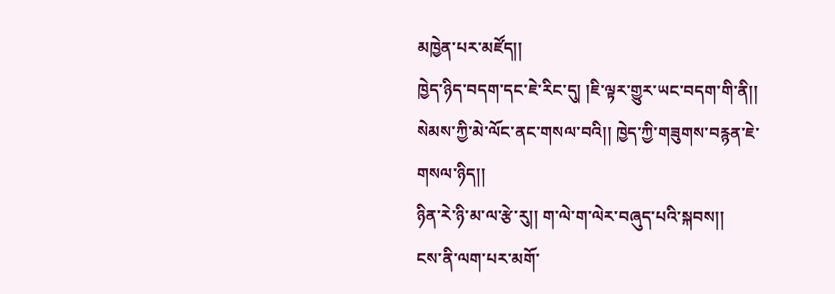མཁྱེན་པར་མཛོད།།
ཁྱེད་ཉིད་བདག་དང་ཇེ་རིང་དུ། །ཇི་ལྟར་གྱུར་ཡང་བདག་གི་ནི།།
སེམས་ཀྱི་མེ་ལོང་ནང་གསལ་བའི།། ཁྱེད་ཀྱི་གཟུགས་བརྙན་ཇེ་གསལ་ཉིད།།
ཉིན་རེ་ཉི་མ་ལ་རྩེ་རུ།། ག་ལེ་ག་ལེར་བཞུད་པའི་སྐབས།།
ངས་ནི་ལག་པར་མགོ་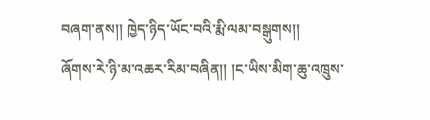བཞག་ནས།། ཁྱེད་ཉིད་ཡོང་བའི་རྨི་ལམ་བསྒུགས།།
ཞོགས་རེ་ཉི་མ་འཆར་རིམ་བཞིན།། །ང་ཡིས་མིག་ཆུ་འཁྲུས་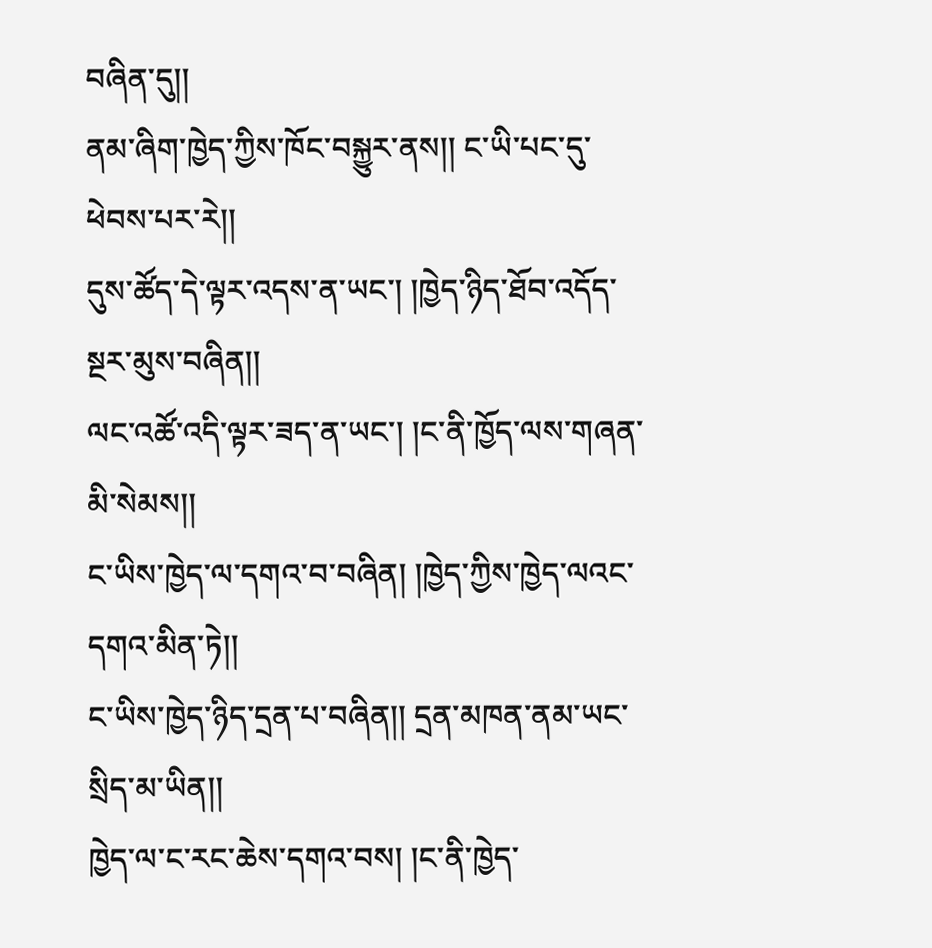བཞིན་དུ།།
ནམ་ཞིག་ཁྱེད་ཀྱིས་ཁོང་བསྐྱུར་ནས།། ང་ཡི་པང་དུ་ཕེབས་པར་རེ།།
དུས་ཚོད་དེ་ལྟར་འདས་ན་ཡང་། །ཁྱེད་ཉིད་ཐོབ་འདོད་སྔར་མུས་བཞིན།།
ལང་འཚོ་འདི་ལྟར་ཟད་ན་ཡང་། །ང་ནི་ཁྱོད་ལས་གཞན་མི་སེམས།།
ང་ཡིས་ཁྱེད་ལ་དགའ་བ་བཞིན། །ཁྱེད་ཀྱིས་ཁྱེད་ལའང་དགའ་མིན་ཏེ།།
ང་ཡིས་ཁྱེད་ཉིད་དྲན་པ་བཞིན།། དྲན་མཁན་ནམ་ཡང་སྲིད་མ་ཡིན།།
ཁྱེད་ལ་ང་རང་ཆེས་དགའ་བས། །ང་ནི་ཁྱེད་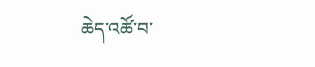ཆེད་འཚོ་བ་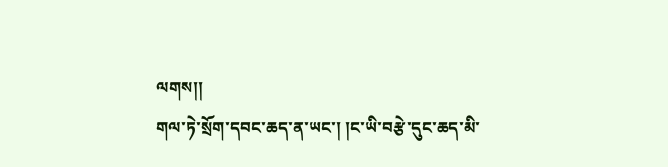ལགས།།
གལ་ཏེ་སྲོག་དབང་ཆད་ན་ཡང་། །ང་ཡི་བརྩེ་དུང་ཆད་མི་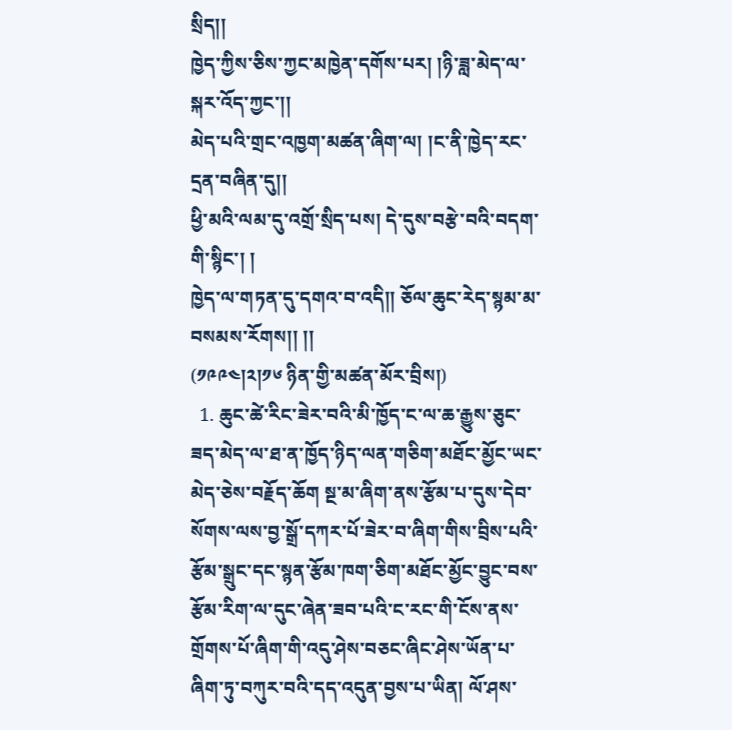སྲིད།།
ཁྱེད་ཀྱིས་ཅིས་ཀྱང་མཁྱེན་དགོས་པར། །ཉི་ཟླ་མེད་ལ་སྐར་འོད་ཀྱང་།།
མེད་པའི་གྲང་འཁྱག་མཚན་ཞིག་ལ། །ང་ནི་ཁྱེད་རང་དྲན་བཞིན་དུ།།
ཕྱི་མའི་ལམ་དུ་འགྲོ་སྲིད་པས། དེ་དུས་བརྩེ་བའི་བདག་གི་སྙིང་། །
ཁྱེད་ལ་གཏན་དུ་དགའ་བ་འདི།། ཅོལ་ཆུང་རེད་སྙམ་མ་བསམས་རོགས།། །།
(༡༩༩༤།༢།༡༦ ཉིན་གྱི་མཚན་མོར་བྲིས།)
  1. ཆུང་ཚེ་རིང་ཟེར་བའི་མི་ཁྱོད་ང་ལ་ཆ་རྒྱུས་ཅུང་ཟད་མེད་ལ་ཐ་ན་ཁྱོད་ཉིད་ལན་གཅིག་མཐོང་མྱོང་ཡང་མེད་ཅེས་བརྗོད་ཆོག སྔ་མ་ཞིག་ནས་རྩོམ་པ་དུས་དེབ་སོགས་ལས་བྱ་སྒྲོ་དཀར་པོ་ཟེར་བ་ཞིག་གིས་བྲིས་པའི་རྩོམ་སྒྲུང་དང་སྙན་རྩོམ་ཁག་ཅིག་མཐོང་མྱོང་བྱུང་བས་རྩོམ་རིག་ལ་དུང་ཞེན་ཟབ་པའི་ང་རང་གི་ངོས་ནས་གྲོགས་པོ་ཞིག་གི་འདུ་ཤེས་བཅང་ཞིང་ཤེས་ཡོན་པ་ཞིག་ཏུ་བཀུར་བའི་དད་འདུན་བྱས་པ་ཡིན། ལོ་ཤས་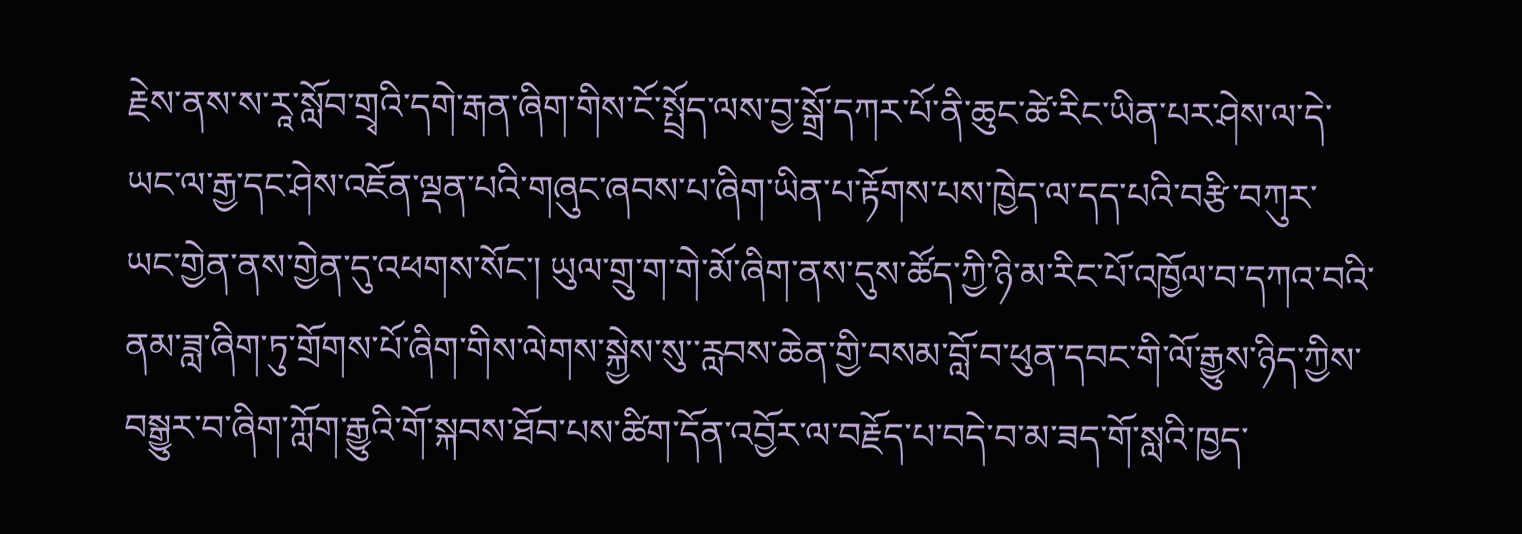རྗེས་ནས་ས་རཱ་སློབ་གྲྭའི་དགེ་རྒན་ཞིག་གིས་ངོ་སྤྲོད་ལས་བྱ་སྒྲོ་དཀར་པོ་ནི་ཆུང་ཚེ་རིང་ཡིན་པར་ཤེས་ལ་དེ་ཡང་ལ་རྒྱ་དང་ཤེས་འཇོན་ལྡན་པའི་གཞུང་ཞབས་པ་ཞིག་ཡིན་པ་རྟོགས་པས་ཁྱེད་ལ་དད་པའི་བརྩི་བཀུར་ཡང་གྱེན་ནས་གྱེན་དུ་འཕགས་སོང་། ཡུལ་གྲུ་ག་གེ་མོ་ཞིག་ནས་དུས་ཚོད་ཀྱི་ཉི་མ་རིང་པོ་འཁྱོལ་བ་དཀའ་བའི་ནམ་ཟླ་ཞིག་ཏུ་གྲོགས་པོ་ཞིག་གིས་ལེགས་སྐྱེས་སུ་་རླབས་ཆེན་གྱི་བསམ་བློ་བ་ཕུན་དབང་གི་ལོ་རྒྱུས་ཉིད་ཀྱིས་བསྒྱུར་བ་ཞིག་ཀློག་རྒྱུའི་གོ་སྐབས་ཐོབ་པས་ཚིག་དོན་འབྱོར་ལ་བརྗོད་པ་བདེ་བ་མ་ཟད་གོ་སླའི་ཁྱད་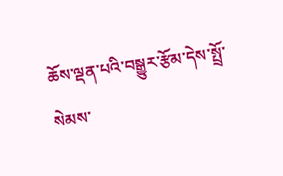ཆོས་ལྡན་པའི་བསྒྱུར་རྩོམ་དེས་སྤྲོ་སེམས་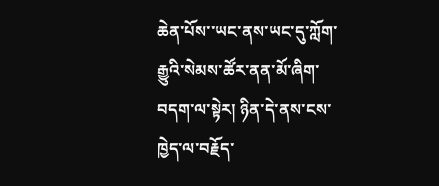ཆེན་པོས་་ཡང་ནས་ཡང་དུ་ཀློག་རྒྱུའི་སེམས་ཚོར་ནན་མོ་ཞིག་བདག་ལ་སྟེར། ཉིན་དེ་ནས་ངས་ཁྱེད་ལ་བརྗོད་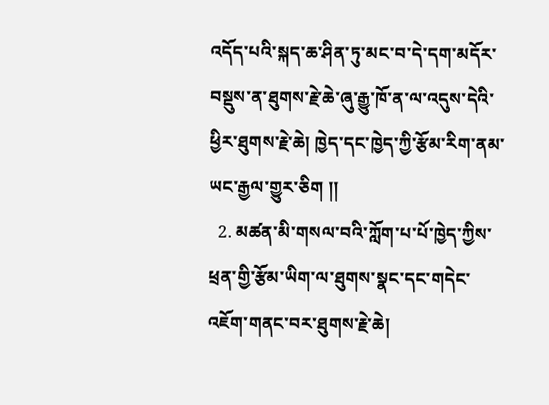འདོད་པའི་སྐད་ཆ་ཤིན་ཏུ་མང་བ་དེ་དག་མདོར་བསྡུས་ན་ཐུགས་རྗེ་ཆེ་ཞུ་རྒྱུ་ཁོ་ན་ལ་འདུས་དེའི་ཕྱིར་ཐུགས་རྗེ་ཆེ། ཁྱེད་དང་ཁྱེད་ཀྱི་རྩོམ་རིག་ནམ་ཡང་རྒྱལ་གྱུར་ཅིག །།
  2. མཚན་མི་གསལ་བའི་ཀློག་པ་པོ་ཁྱེད་ཀྱིས་ཕྲན་གྱི་རྩོམ་ཡིག་ལ་ཐུགས་སྣང་དང་གདེང་འཇོག་གནང་བར་ཐུགས་རྗེ་ཆེ།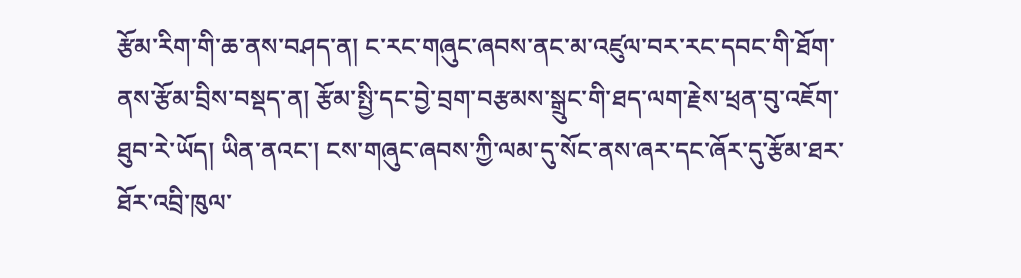རྩོམ་རིག་གི་ཆ་ནས་བཤད་ན། ང་རང་གཞུང་ཞབས་ནང་མ་འཛུལ་བར་རང་དབང་གི་ཐོག་ནས་རྩོམ་བྲིས་བསྡད་ན། རྩོམ་སྤྱི་དང་བྱེ་བྲག་བརྩམས་སྒྲུང་གི་ཐད་ལག་རྗེས་ཕྲན་བུ་འཇོག་ཐུབ་རེ་ཡོད། ཡིན་ནའང་། ངས་གཞུང་ཞབས་ཀྱི་ལམ་དུ་སོང་ནས་ཞར་དང་ཞོར་དུ་རྩོམ་ཐར་ཐོར་འབྲི་ཁུལ་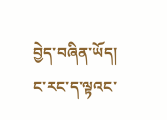བྱེད་བཞིན་ཡོད། ང་རང་ད་ལྟའང་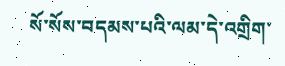སོ་སོས་བདམས་པའི་ལམ་དེ་འགྲིག་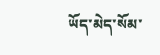ཡོད་མེད་སོམ་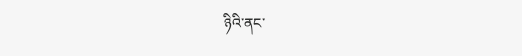ཉིའི་ནང་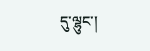དུ་ལྷུང་།